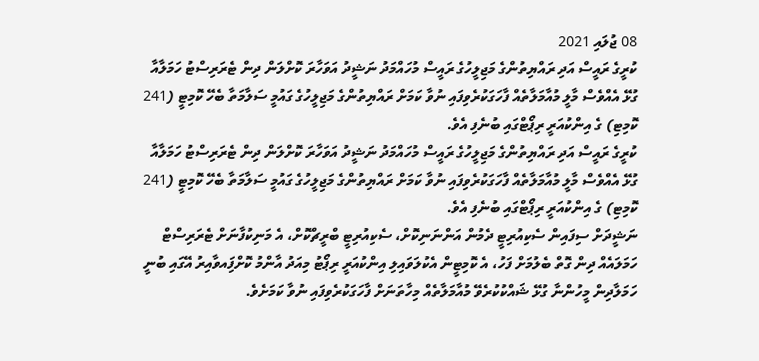08 ޖުލައި 2021
ކުރީގެ ރައީސް އަދި ރައްޔިތުންގެ މަޖިލީހުގެ ރައީސް މުހައްމަދު ނަޝީދު އަވަހާރަ ކޮށްލަން ދިން ޓެރަރިސްޓު ހަމަލާއާ ގުޅޭ އެއްވެސް މާލީ މުއާމަލާތެއް ފާހަގަކުރެވިފައި ނުވާ ކަމަށް ރައްޔިތުންގެ މަޖިލީހުގެ ގައުމީ ސަލާމަތާ ބެހޭ ކޮމިޓީ (241 ކޮމިޓި) ގެ އިންކުއަރީ ރިޕޯޓްގައި ބުނެފި އެވެ.
ކުރީގެ ރައީސް އަދި ރައްޔިތުންގެ މަޖިލީހުގެ ރައީސް މުހައްމަދު ނަޝީދު އަވަހާރަ ކޮށްލަން ދިން ޓެރަރިސްޓު ހަމަލާއާ ގުޅޭ އެއްވެސް މާލީ މުއާމަލާތެއް ފާހަގަކުރެވިފައި ނުވާ ކަމަށް ރައްޔިތުންގެ މަޖިލީހުގެ ގައުމީ ސަލާމަތާ ބެހޭ ކޮމިޓީ (241 ކޮމިޓި) ގެ އިންކުއަރީ ރިޕޯޓްގައި ބުނެފި އެވެ.
ނަޝީދަށް ސިފައިން ސެކިއުރިޓީ ދެމުން އަންނަނިކޮށް، ސެކިއުރިޓީ ބްރީޗްކޮށް، އެ މަނިކުފާނަށް ޓެރަރިސްޓް ހަމަލައެއް ދިން ގޮތް ބެލުމަށް ފަހު، އެ ކޮމިޓީން އެކުލަވައިލި އިންކުއަރީ ރިޕޯޓު މިއަދު އާންމު ކޮށްފަިއވާއިރު އޭގައި ބުނީ ހަމަލާދިން މީހުންނާ ގުޅޭ ޝައްކުކުރެވޭ މުއާމަލާތެއް މިހާތަނަށް ފާހަގަކުރެވިފައި ނުވާ ކަމަށެވެ.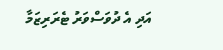އަދި އެ ދުވަސްވަރު ޓެރަރިޒަމާ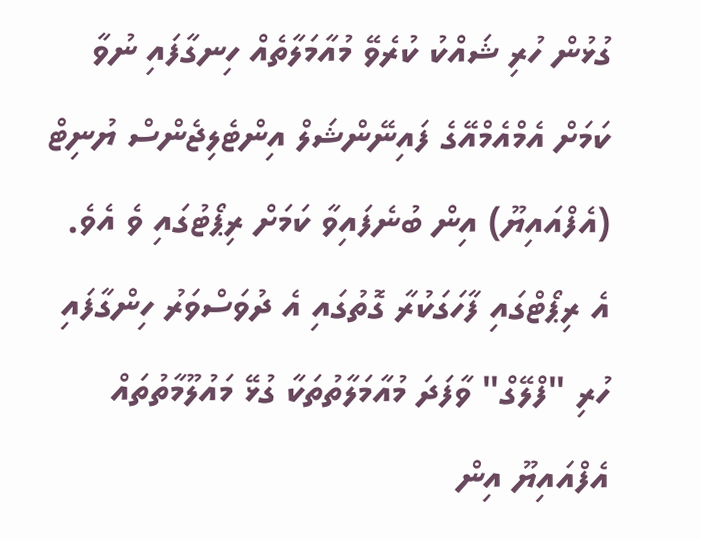ގުޅުން ހުރި ޝައްކު ކުރެވޭ މުއާމަލާތެއް ހިނގާފައި ނުވާ ކަމަށް އެމްއެމްއޭގެ ފައިނޭންޝަލް އިންޓެލިޖެންސް ޔުނިޓް (އެފްއައިޔޫ) އިން ބުނެފައިވާ ކަމަށް ރިޕޯޓުގައި ވެ އެވެ.
އެ ރިޕޯޓްގައި ފާހަގަކުރާ ގޮތުގައި އެ ދުވަސްވަރު ހިންގާފައި ހުރި "ފްލޭގް" ވާފަދަ މުއާމަލާތުތަކާ ގުޅޭ މައުލޫމާތުތައް އެފްއައިޔޫ އިން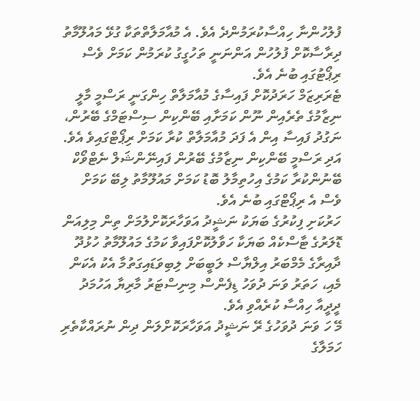ފުލުހުންނާ ހިއްސާކުރަމުންދެ އެވެ. އެ މުއާމަލާތްތަކާ ގުޅޭ މައުލޫމާތު ދިރާސާކޮށް ފުލުހުން އަންނަނީ ތަހުގީގު ކުރަމުން ކަމަށް ވެސް ރިޕޯޓުގައި ބުނެ އެވެ.
ޓެރަރިޒަމް ހަރަދުކޮށް ފައިސާގެ މުއާމަލާތް ހިންގަނީ ރަސްމީ މާލީ ނިޒާމުގެ ތެރެއިން ނޫން ކަމަށާއި ބޭންކިން ސިސްޓަމްގެ ބޭރުން، ނަގުދު ފައިސާ އިން އެ ފަދަ މުއާމަލާތް ކުރާ ކަމަށް ރިޕޯޓްގައިވެ އެވެ. އަދި ރަސްމީ ބޭންކިން ނިޒާމުގެ ބޭރުން ފައިނޭންޝަލް ނެޓްވޯކް ބޭނުންކުރާ ކަމުގެ އިހުތިމާލު ބޮޑު ކަމަށް މައުލޫމާތު ލިބޭ ކަމަށް ވެސް އެ ރިޕޯޓްގައި ބުނެ އެވެ.
ހަރުކަށި ފިކުރުގެ ބަޔަކު ނަޝީދު އަވަހާރަކޮށްލުމަށް ތިން މިލިއަން ޑޮލަރުގެ ޓާސްކެއް ބަޔަކާ ހަވާލުކޮށްފައިވާ ކަމުގެ މައުލޫމާތު ހުޅުދޫ ދާއިރާގެ މެމްބަރު އިލްޔާސް ލަބީބަށް ލިބިވަޑައިގަތުމާ އެކު އެކަން މެއި، ހަތަރު ވަނަ ދުވަހު ޑިފެންސް މިނިސްޓަރު މާރިޔާ އަހުމަދު ދީދީއާ ހިއްސާ ކުރެއްވި އެވެ.
މޭ ހަ ވަނަ ދުވަހުގެ ރޭ ނަޝީދު އަވަހާރަކޮށްލަން ދިން ނުރައްކާތެރި ހަމަލާގެ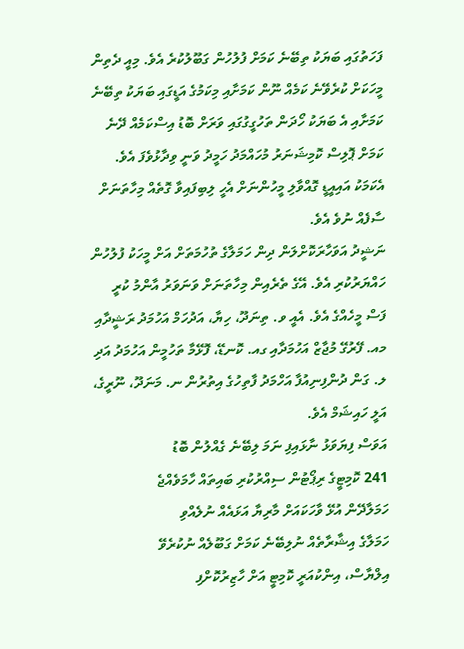ފަހަތުގައި ބަޔަކު ތިބޭނެ ކަމަށް ފުލުހުން ގަބޫލުކުރެ އެވެ. މިއީ ދެތިން މީހަކަށް ކުރެވޭނެ ކަމެއް ނޫން ކަމަށާއި މިކަމުގެ އަޑީގައި ބަޔަކު ތިބޭނެ ކަމަށާއި އެ ބަޔަކު ހޯދަން ތަހުގީގުގައި ވަރަށް ބޮޑު އިސްކަމެއް ދޭނެ ކަމަށް ޕޮލިސް ކޮމިޝަނަރު މުހައްމަދު ހަމީދު ވަނީ ވިދާޅުވެފަ އެވެ. އެކަމަކު އައިއީޑީ ގޮއްވާލި މީހުންނަށް އެހީ ލިބިފައިވާ ގޮތެއް މިހާތަނަށް ސާފެއް ނުވެ އެވެ.
ނަޝީދު އަވަހާރަކޮށްލަން ދިން ހަމަލާގެ ތުހުމަތަށް އަށް މީހަކު ފުލުހުން ހައްޔަރުކުރި އެވެ. އޭގެ ތެރެއިން މިހާތަނަށް ވަނަވަރު އާންމު ކުރީ ފަސް މީހެއްގެ އެވެ. އެއީ ވ. ތިނަދޫ، ހިޔާ، އަދުހަމް އަހުމަދު ރަޝީދާއި މއ. ފޭރުގޭ މުޖާޒް އަހުމަދާއި ގއ. ކޮނޑޭ، ފޮޅޭމާ ތަހުމީން އަހުމަދު އަދި ލ. ގަން ދުންފިނިއުފާ އަހްމަދު ފާތިހުގެ އިތުރުން ނ. މަނަދޫ، ނޫރީގެ، އަލީ ހައިޝަމް އެވެ.
އަވަސް ފިޔަވަޅު ނާޅައިފި ނަމަ ލިބޭނެ ގެއްލުން ބޮޑު
241 ކޮމިޓީގެ ރިޕޯޓުން ސިއްރުކުރި ބައިތައް ހާމަވެއްޖެ
ހަމަލާދޭން އުޅޭ ވާހަކައަށް މާރިޔާ އަޅައެއް ނުލެއްވި
ހަމަލާގެ އިޝާރާތެއް ނުލިބޭނެ ކަމަށް ގަބޫލެއް ނުކުރެވޭ
އިލްޔާސް، އިންކުއަރީ ކޮމިޓީ އަށް ހާޒިރުކޮށްފި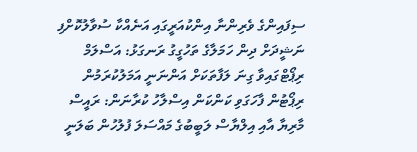ސިފައިންގެ ވެރިންނާ އިންކުއަރީގައި އަނެއްކާ ސުވާލުކޮށްފި
ނަޝީދަށް ދިން ހަމަލާގެ ތަހުގީގު ރަނގަޅު: އަސްލަމް
ރިޕޯޓްގައިވާ ގިނަ ލަފާތަކަށް އަންނަނީ އަމަލުކުރަމުން
ރިޕޯޓުން ފާހަގަވި ކަންކަން އިސްލާހު ކުރާނަން: ރައީސް
މާރިޔާ އާއި އިލްޔާސް ލަބީބުގެ މައްސަލަ ފުލުހުން ބަލަނީ